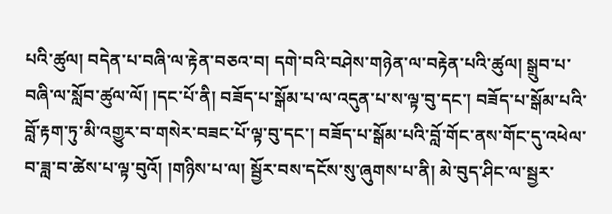པའི་ཚུལ། བདེན་པ་བཞི་ལ་རྟེན་བཅའ་བ། དགེ་བའི་བཤེས་གཉེན་ལ་བརྟེན་པའི་ཚུལ། སྒྲུབ་པ་བཞི་ལ་སློབ་ཚུལ་ལོ། །དང་པོ་ནི། བཟོད་པ་སྒོམ་པ་ལ་འདུན་པ་ས་ལྟ་བུ་དང་། བཟོད་པ་སྒོམ་པའི་བློ་རྟག་ཏུ་མི་འགྱུར་བ་གསེར་བཟང་པོ་ལྟ་བུ་དང་། བཟོད་པ་སྒོམ་པའི་བློ་གོང་ནས་གོང་དུ་འཕེལ་བ་ཟླ་བ་ཚེས་པ་ལྟ་བུའོ། །གཉིས་པ་ལ། སྦྱོར་བས་དངོས་སུ་ཞུགས་པ་ནི། མེ་བུད་ཤིང་ལ་སྦྱར་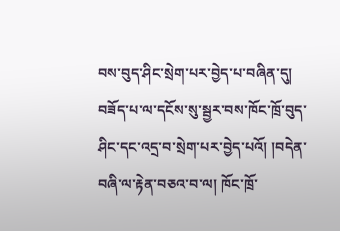བས་བུད་ཤིང་སྲེག་པར་བྱེད་པ་བཞིན་དུ། བཟོད་པ་ལ་དངོས་སུ་སྦྱར་བས་ཁོང་ཁྲོ་བུད་ཤིང་དང་འདྲ་བ་སྲེག་པར་བྱེད་པའོ། །བདེན་བཞི་ལ་རྟེན་བཅའ་བ་ལ། ཁོང་ཁྲོ་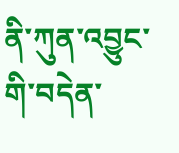ནི་ཀུན་འབྱུང་གི་བདེན་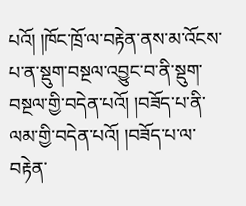པའོ། །ཁོང་ཁྲོ་ལ་བརྟེན་ནས་མ་འོངས་པ་ན་སྡུག་བསྔལ་འབྱུང་བ་ནི་སྡུག་བསྔལ་གྱི་བདེན་པའོ། །བཟོད་པ་ནི་ལམ་གྱི་བདེན་པའོ། །བཟོད་པ་ལ་བརྟེན་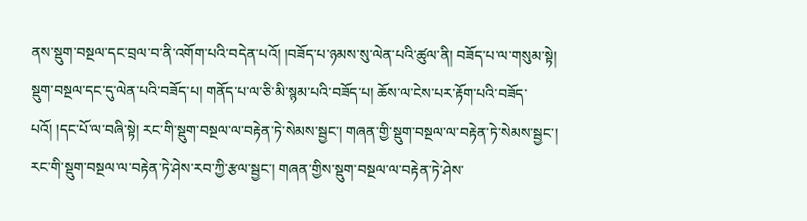ནས་སྡུག་བསྔལ་དང་བྲལ་བ་ནི་འགོག་པའི་བདེན་པའོ། །བཟོད་པ་ཉམས་སུ་ལེན་པའི་ཚུལ་ནི། བཟོད་པ་ལ་གསུམ་སྟེ། སྡུག་བསྔལ་དང་དུ་ལེན་པའི་བཟོད་པ། གནོད་པ་ལ་ཅི་མི་སྙམ་པའི་བཟོད་པ། ཆོས་ལ་ངེས་པར་རྟོག་པའི་བཟོད་པའོ། །དང་པོ་ལ་བཞི་སྟེ། རང་གི་སྡུག་བསྔལ་ལ་བརྟེན་ཏེ་སེམས་སྦྱང་། གཞན་གྱི་སྡུག་བསྔལ་ལ་བརྟེན་ཏེ་སེམས་སྦྱང་། རང་གི་སྡུག་བསྔལ་ལ་བརྟེན་ཏེ་ཤེས་རབ་ཀྱི་རྩལ་སྦྱང་། གཞན་གྱིས་སྡུག་བསྔལ་ལ་བརྟེན་ཏེ་ཤེས་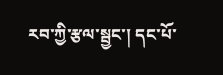རབ་ཀྱི་རྩལ་སྦྱང་། དང་པོ་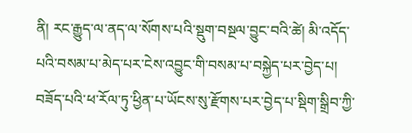ནི། རང་རྒྱུད་ལ་ནད་ལ་སོགས་པའི་སྡུག་བསྔལ་བྱུང་བའི་ཚེ། མི་འདོད་པའི་བསམ་པ་མེད་པར་ངེས་འབྱུང་གི་བསམ་པ་བསྐྱེད་པར་བྱེད་པ། བཟོད་པའི་ཕ་རོལ་ཏུ་ཕྱིན་པ་ཡོངས་སུ་རྫོགས་པར་བྱེད་པ་སྡིག་སྒྲིབ་ཀྱི་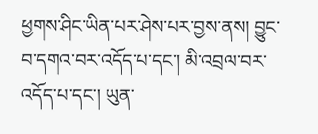ཕྱགས་ཤིང་ཡིན་པར་ཤེས་པར་བྱས་ནས། བྱུང་བ་དགའ་བར་འདོད་པ་དང་། མི་འབྲལ་བར་འདོད་པ་དང་། ཡུན་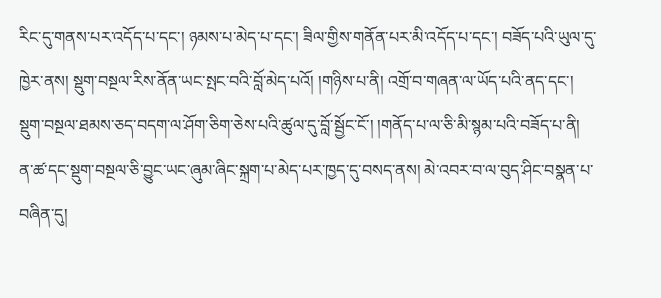རིང་དུ་གནས་པར་འདོད་པ་དང་། ཉམས་པ་མེད་པ་དང་། ཟིལ་གྱིས་གནོན་པར་མི་འདོད་པ་དང་། བཟོད་པའི་ཡུལ་དུ་ཁྱེར་ནས། སྡུག་བསྔལ་རིས་ནོན་ཡང་སྤང་བའི་བློ་མེད་པའོ། །གཉིས་པ་ནི། འགྲོ་བ་གཞན་ལ་ཡོད་པའི་ནད་དང་། སྡུག་བསྔལ་ཐམས་ཅད་བདག་ལ་ཤོག་ཅིག་ཅེས་པའི་ཚུལ་དུ་བློ་སྦྱོང་ངོ་། །གནོད་པ་ལ་ཅི་མི་སྙམ་པའི་བཟོད་པ་ནི། ན་ཚ་དང་སྡུག་བསྔལ་ཅི་བྱུང་ཡང་ཞུམ་ཞིང་སྐྲག་པ་མེད་པར་ཁྱད་དུ་བསད་ནས། མེ་འབར་བ་ལ་བུད་ཤིང་བསྣན་པ་བཞིན་དུ།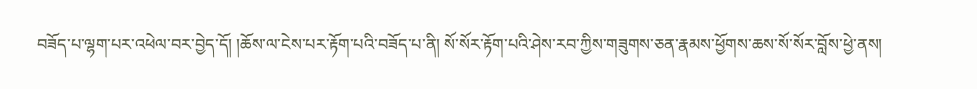བཟོད་པ་ལྷག་པར་འཕེལ་བར་བྱེད་དོ། །ཆོས་ལ་ངེས་པར་རྟོག་པའི་བཟོད་པ་ནི། སོ་སོར་རྟོག་པའི་ཤེས་རབ་ཀྱིས་གཟུགས་ཅན་རྣམས་ཕྱོགས་ཆས་སོ་སོར་བློས་ཕྱེ་ནས།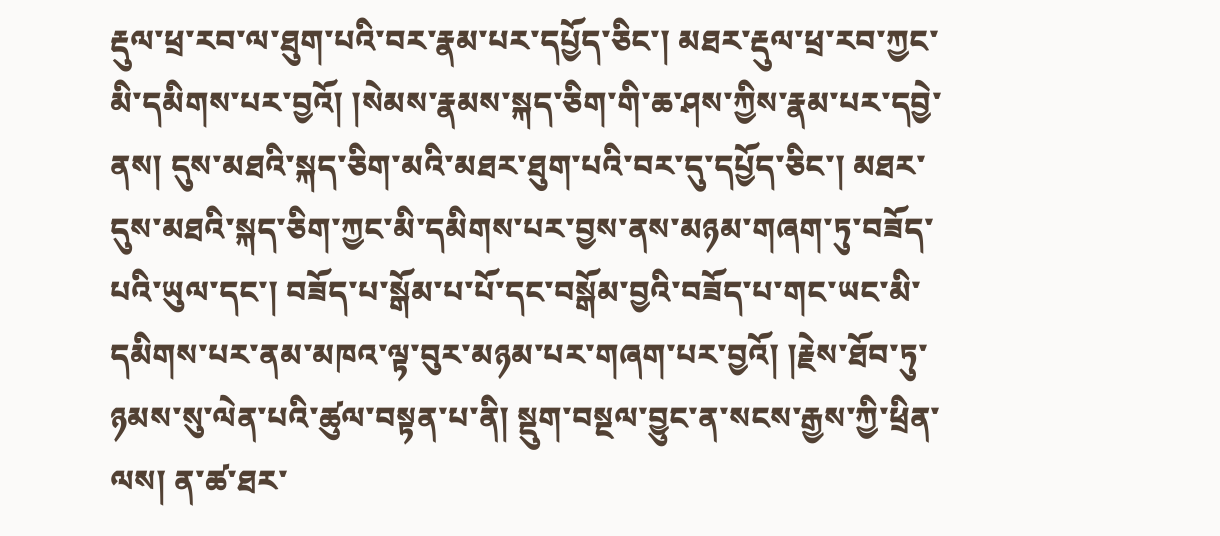རྡུལ་ཕྲ་རབ་ལ་ཐུག་པའི་བར་རྣམ་པར་དཔྱོད་ཅིང་། མཐར་རྡུལ་ཕྲ་རབ་ཀྱང་མི་དམིགས་པར་བྱའོ། །སེམས་རྣམས་སྐད་ཅིག་གི་ཆ་ཤས་ཀྱིས་རྣམ་པར་དབྱེ་ནས། དུས་མཐའི་སྐད་ཅིག་མའི་མཐར་ཐུག་པའི་བར་དུ་དཔྱོད་ཅིང་། མཐར་དུས་མཐའི་སྐད་ཅིག་ཀྱང་མི་དམིགས་པར་བྱས་ནས་མཉམ་གཞག་ཏུ་བཟོད་པའི་ཡུལ་དང་། བཟོད་པ་སྒོམ་པ་པོ་དང་བསྒོམ་བྱའི་བཟོད་པ་གང་ཡང་མི་དམིགས་པར་ནམ་མཁའ་ལྟ་བུར་མཉམ་པར་གཞག་པར་བྱའོ། །རྗེས་ཐོབ་ཏུ་ཉམས་སུ་ལེན་པའི་ཚུལ་བསྟན་པ་ནི། སྡུག་བསྔལ་བྱུང་ན་སངས་རྒྱས་ཀྱི་ཕྲིན་ལས། ན་ཚ་ཐར་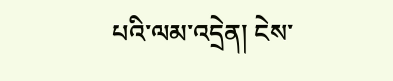པའི་ལམ་འདྲེན། ངེས་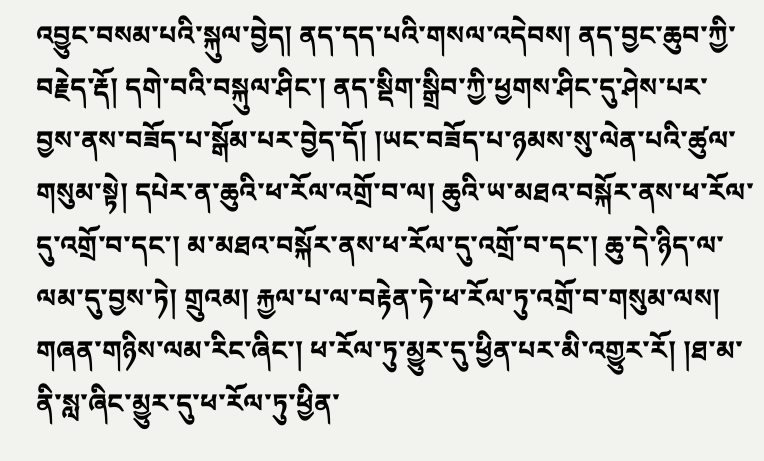འབྱུང་བསམ་པའི་སྐུལ་བྱེད། ནད་དད་པའི་གསལ་འདེབས། ནད་བྱང་ཆུབ་ཀྱི་བརྗེད་རྡོ། དགེ་བའི་བསྐུལ་ཤིང་། ནད་སྡིག་སྒྲིབ་ཀྱི་ཕྱགས་ཤིང་དུ་ཤེས་པར་བྱས་ནས་བཟོད་པ་སྒོམ་པར་བྱེད་དོ། །ཡང་བཟོད་པ་ཉམས་སུ་ལེན་པའི་ཚུལ་གསུམ་སྟེ། དཔེར་ན་ཆུའི་ཕ་རོལ་འགྲོ་བ་ལ། ཆུའི་ཡ་མཐའ་བསྐོར་ནས་ཕ་རོལ་དུ་འགྲོ་བ་དང་། མ་མཐའ་བསྐོར་ནས་ཕ་རོལ་དུ་འགྲོ་བ་དང་། ཆུ་དེ་ཉིད་ལ་ལམ་དུ་བྱས་ཏེ། གྲུའམ། རྐྱལ་པ་ལ་བརྟེན་ཏེ་ཕ་རོལ་ཏུ་འགྲོ་བ་གསུམ་ལས། གཞན་གཉིས་ལམ་རིང་ཞིང་། ཕ་རོལ་ཏུ་མྱུར་དུ་ཕྱིན་པར་མི་འགྱུར་རོ། །ཐ་མ་ནི་སླ་ཞིང་མྱུར་དུ་ཕ་རོལ་ཏུ་ཕྱིན་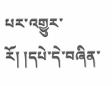པར་འགྱུར་རོ། །དཔེ་དེ་བཞིན་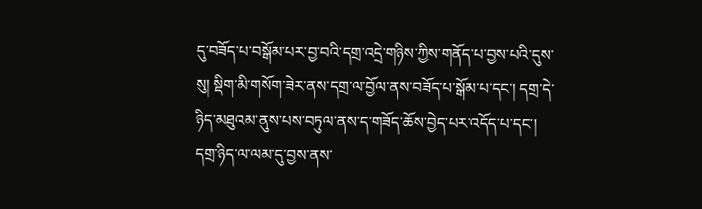དུ་བཟོད་པ་བསྒོམ་པར་བྱ་བའི་དགྲ་འདྲེ་གཉིས་ཀྱིས་གནོད་པ་བྱས་པའི་དུས་སུ། སྡིག་མི་གསོག་ཟེར་ནས་དགྲ་ལ་བྱོལ་ནས་བཟོད་པ་སྒོམ་པ་དང་། དགྲ་དེ་ཉིད་མཐུའམ་ནུས་པས་བཏུལ་ནས་ད་གཟོད་ཆོས་བྱེད་པར་འདོད་པ་དང་། དགྲ་ཉིད་ལ་ལམ་དུ་བྱས་ནས་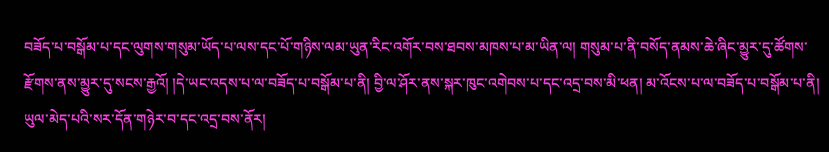བཟོད་པ་བསྒོམ་པ་དང་ལུགས་གསུམ་ཡོད་པ་ལས་དང་པོ་གཉིས་ལམ་ཡུན་རིང་འགོར་བས་ཐབས་མཁས་པ་མ་ཡིན་ལ། གསུམ་པ་ནི་བསོད་ནམས་ཆེ་ཞིང་མྱུར་དུ་ཚོགས་རྫོགས་ནས་མྱུར་དུ་སངས་རྒྱའོ། །དེ་ཡང་འདས་པ་ལ་བཟོད་པ་བསྒོམ་པ་ནི། བྱི་ལ་ཤོར་ནས་སྐར་ཁུང་འགེབས་པ་དང་འདྲ་བས་མི་ཕན། མ་འོངས་པ་ལ་བཟོད་པ་བསྒོམ་པ་ནི། ཡུལ་མེད་པའི་སར་དོན་གཉེར་བ་དང་འདྲ་བས་ནོར།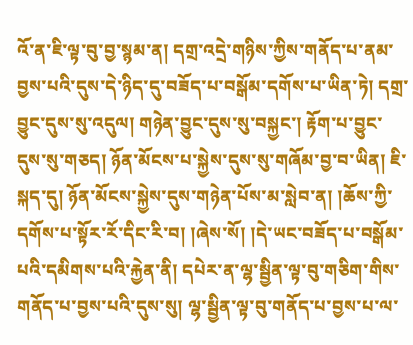འོ་ན་ཇི་ལྟ་བུ་བྱ་སྙམ་ན། དགྲ་འདྲེ་གཉིས་ཀྱིས་གནོད་པ་ནམ་བྱས་པའི་དུས་དེ་ཉིད་དུ་བཟོད་པ་བསྒོམ་དགོས་པ་ཡིན་ཏེ། དགྲ་བྱུང་དུས་སུ་འདུལ། གཉེན་བྱུང་དུས་སུ་བསྐྱང་། རྟོག་པ་བྱུང་དུས་སུ་གཅད། ཉོན་མོངས་པ་སྐྱེས་དུས་སུ་གཞོམ་བྱ་བ་ཡིན། ཇི་སྐད་དུ། ཉོན་མོངས་སྐྱེས་དུས་གཉེན་པོས་མ་སླེབ་ན། །ཆོས་ཀྱི་དགོས་པ་སྟོར་རོ་དིང་རི་བ། །ཞེས་སོ། །དེ་ཡང་བཟོད་པ་བསྒོམ་པའི་དམིགས་པའི་རྐྱེན་ནི། དཔེར་ན་ལྷ་སྦྱིན་ལྟ་བུ་གཅིག་གིས་གནོད་པ་བྱས་པའི་དུས་སུ། ལྷ་སྦྱིན་ལྟ་བུ་གནོད་པ་བྱས་པ་ལ་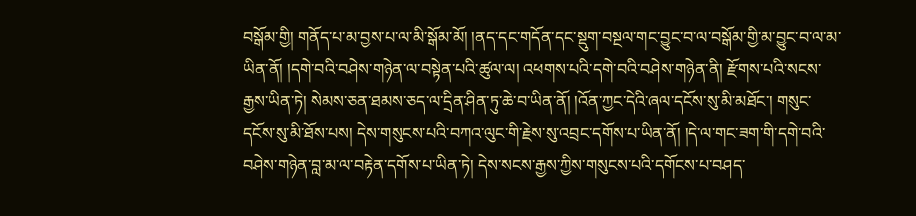བསྒོམ་གྱི། གནོད་པ་མ་བྱས་པ་ལ་མི་སྒོམ་མོ། །ནད་དང་གདོན་དང་སྡུག་བསྔལ་གང་བྱུང་བ་ལ་བསྒོམ་གྱི་མ་བྱུང་བ་ལ་མ་ཡིན་ནོ། །དགེ་བའི་བཤེས་གཉེན་ལ་བསྟེན་པའི་ཚུལ་ལ། འཕགས་པའི་དགེ་བའི་བཤེས་གཉེན་ནི། རྫོགས་པའི་སངས་རྒྱས་ཡིན་ཏེ། སེམས་ཅན་ཐམས་ཅད་ལ་དྲིན་ཤིན་ཏུ་ཆེ་བ་ཡིན་ནོ། །འོན་ཀྱང་དེའི་ཞལ་དངོས་སུ་མི་མཐོང་། གསུང་དངོས་སུ་མི་ཐོས་པས། དེས་གསུངས་པའི་བཀའ་ལུང་གི་རྗེས་སུ་འབྲང་དགོས་པ་ཡིན་ནོ། །དེ་ལ་གང་ཟག་གི་དགེ་བའི་བཤེས་གཉེན་བླ་མ་ལ་བརྟེན་དགོས་པ་ཡིན་ཏེ། དེས་སངས་རྒྱས་ཀྱིས་གསུངས་པའི་དགོངས་པ་བཤད་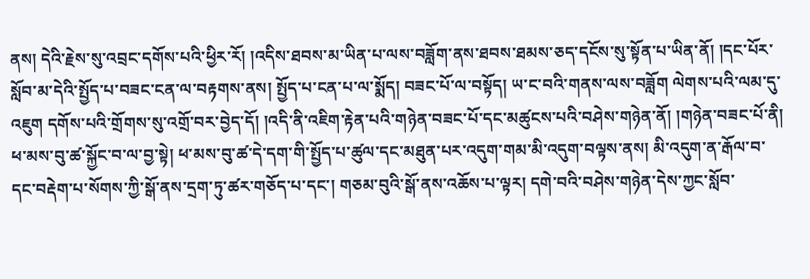ནས། དེའི་རྗེས་སུ་འབྲང་དགོས་པའི་ཕྱིར་རོ། །འདིས་ཐབས་མ་ཡིན་པ་ལས་བཟློག་ནས་ཐབས་ཐམས་ཅད་དངོས་སུ་སྟོན་པ་ཡིན་ནོ། །དང་པོར་སློབ་མ་དེའི་སྤྱོད་པ་བཟང་ངན་ལ་བརྟགས་ནས། སྤྱོད་པ་ངན་པ་ལ་སྨོད། བཟང་པོ་ལ་བསྟོད། ཡ་ང་བའི་གནས་ལས་བཟློག ལེགས་པའི་ལམ་དུ་འཇུག དགོས་པའི་གྲོགས་སུ་འགྲོ་བར་བྱེད་དོ། །འདི་ནི་འཇིག་རྟེན་པའི་གཉེན་བཟང་པོ་དང་མཚུངས་པའི་བཤེས་གཉེན་ནོ། །གཉེན་བཟང་པོ་ནི། ཕ་མས་བུ་ཚ་སྐྱོང་བ་ལ་བྱ་སྟེ། ཕ་མས་བུ་ཚ་དེ་དག་གི་སྤྱོད་པ་ཚུལ་དང་མཐུན་པར་འདུག་གམ་མི་འདུག་བལྟས་ནས། མི་འདུག་ན་རྒོལ་བ་དང་བརྡེག་པ་སོགས་ཀྱི་སྒོ་ནས་དྲག་ཏུ་ཚར་གཅོད་པ་དང་། གཅམ་བུའི་སྒོ་ནས་འཆོས་པ་ལྟར། དགེ་བའི་བཤེས་གཉེན་དེས་ཀྱང་སློབ་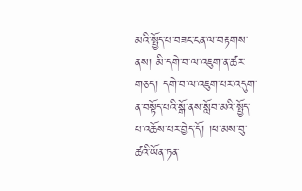མའི་སྤྱོད་པ་བཟང་ངན་ལ་བརྟགས་ནས། མི་དགེ་བ་ལ་འཇུག་ན་ཚར་གཅད། དགེ་བ་ལ་འཇུག་པར་འདུག་ན་བསྟོད་པའི་སྒོ་ནས་སློབ་མའི་སྤྱོད་པ་འཆོས་པར་བྱེད་དོ། །ཕ་མས་བུ་ཚའི་ཡོན་ཏན་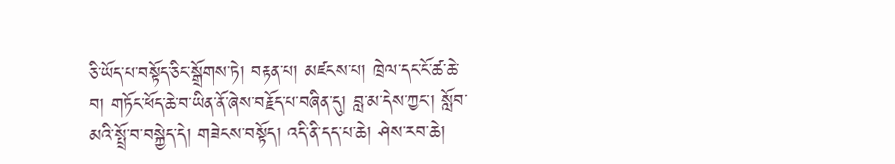ཅི་ཡོད་པ་བསྟོད་ཅིང་སྒྲོགས་ཏེ། བརྟན་པ། མཛངས་པ། ཁྲེལ་དང་ངོ་ཚ་ཆེ་བ། གཏོང་ཕོད་ཆེ་བ་ཡིན་ནོ་ཞེས་བརྗོད་པ་བཞིན་དུ། བླ་མ་དེས་ཀྱང་། སློབ་མའི་སྤྲོ་བ་བསྐྱེད་དེ། གཟེངས་བསྟོད། འདི་ནི་དད་པ་ཆེ། ཤེས་རབ་ཆེ།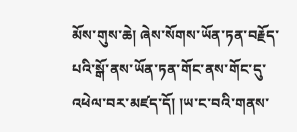མོས་གུས་ཆེ། ཞེས་སོགས་ཡོན་ཏན་བརྗོད་པའི་སྒོ་ནས་ཡོན་ཏན་གོང་ནས་གོང་དུ་འཕེལ་བར་མཛད་དོ། །ཡ་ང་བའི་གནས་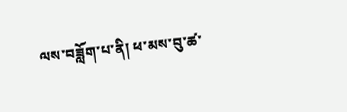ལས་བཟློག་པ་ནི། ཕ་མས་བུ་ཚ་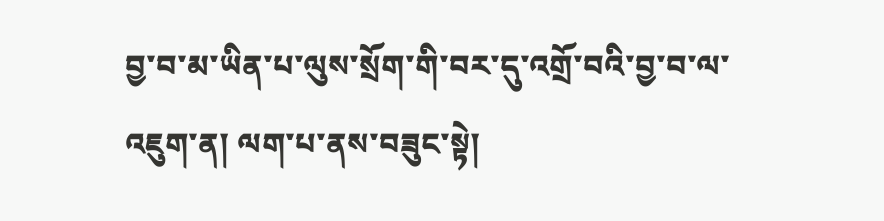བྱ་བ་མ་ཡིན་པ་ལུས་སྲོག་གི་བར་དུ་འགྲོ་བའི་བྱ་བ་ལ་འཇུག་ན། ལག་པ་ནས་བཟུང་སྟེ།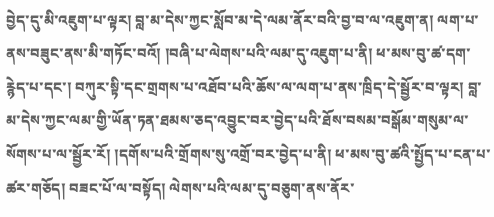བྱེད་དུ་མི་འཇུག་པ་ལྟར། བླ་མ་དེས་ཀྱང་སློབ་མ་དེ་ལམ་ནོར་བའི་བྱ་བ་ལ་འཇུག་ན། ལག་པ་ནས་བཟུང་ནས་མི་གཏོང་བའོ། །བཞི་པ་ལེགས་པའི་ལམ་དུ་འཇུག་པ་ནི། ཕ་མས་བུ་ཚ་དག་རྙེད་པ་དང་། བཀུར་སྟི་དང་གྲགས་པ་འཐོབ་པའི་ཆོས་ལ་ལག་པ་ནས་ཁྲིད་དེ་སྦྱོར་བ་ལྟར། བླ་མ་དེས་ཀྱང་ལམ་གྱི་ཡོན་ཏན་ཐམས་ཅད་འབྱུང་བར་བྱེད་པའི་ཐོས་བསམ་བསྒོམ་གསུམ་ལ་སོགས་པ་ལ་སྦྱོར་རོ། །དགོས་པའི་གྲོགས་སུ་འགྲོ་བར་བྱེད་པ་ནི། ཕ་མས་བུ་ཚའི་སྤྱོད་པ་ངན་པ་ཚར་གཅོད། བཟང་པོ་ལ་བསྟོད། ལེགས་པའི་ལམ་དུ་བཅུག་ནས་ནོར་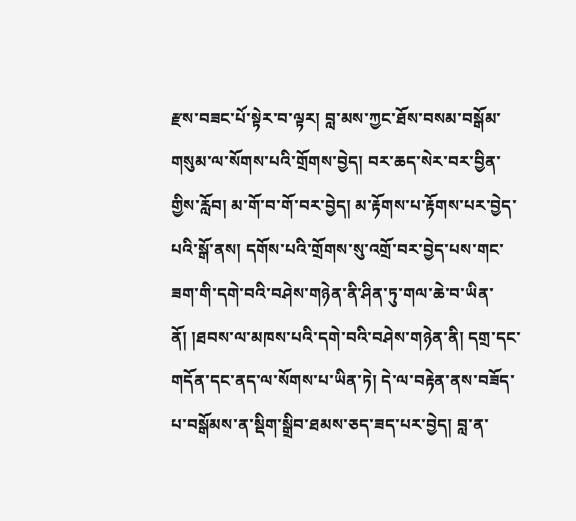རྫས་བཟང་པོ་སྟེར་བ་ལྟར། བླ་མས་ཀྱང་ཐོས་བསམ་བསྒོམ་གསུམ་ལ་སོགས་པའི་གྲོགས་བྱེད། བར་ཆད་སེར་བར་བྱིན་གྱིས་རློབ། མ་གོ་བ་གོ་བར་བྱེད། མ་རྟོགས་པ་རྟོགས་པར་བྱེད་པའི་སྒོ་ནས། དགོས་པའི་གྲོགས་སུ་འགྲོ་བར་བྱེད་པས་གང་ཟག་གི་དགེ་བའི་བཤེས་གཉེན་ནི་ཤིན་ཏུ་གལ་ཆེ་བ་ཡིན་ནོ། །ཐབས་ལ་མཁས་པའི་དགེ་བའི་བཤེས་གཉེན་ནི། དགྲ་དང་གདོན་དང་ནད་ལ་སོགས་པ་ཡིན་ཏེ། དེ་ལ་བརྟེན་ནས་བཟོད་པ་བསྒོམས་ན་སྡིག་སྒྲིབ་ཐམས་ཅད་ཟད་པར་བྱེད། བླ་ན་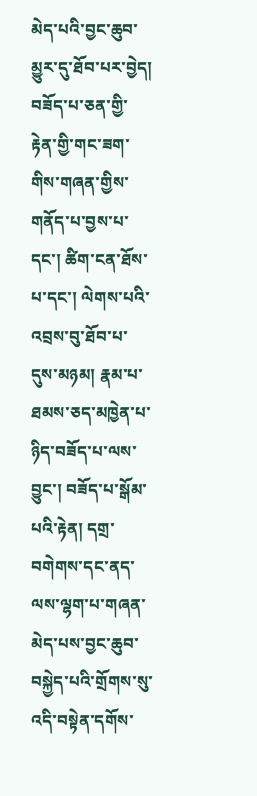མེད་པའི་བྱང་ཆུབ་མྱུར་དུ་ཐོབ་པར་བྱེད། བཟོད་པ་ཅན་གྱི་རྟེན་གྱི་གང་ཟག་གིས་གཞན་གྱིས་གནོད་པ་བྱས་པ་དང་། ཚིག་ངན་ཐོས་པ་དང་། ལེགས་པའི་འབྲས་བུ་ཐོབ་པ་དུས་མཉམ། རྣམ་པ་ཐམས་ཅད་མཁྱེན་པ་ཉིད་བཟོད་པ་ལས་བྱུང་། བཟོད་པ་སྒོམ་པའི་རྟེན། དགྲ་བགེགས་དང་ནད་ལས་ལྷག་པ་གཞན་མེད་པས་བྱང་ཆུབ་བསྐྱེད་པའི་གྲོགས་སུ་འདི་བསྟེན་དགོས་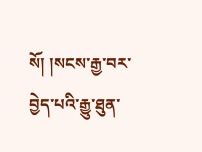སོ། །སངས་རྒྱ་བར་བྱེད་པའི་རྒྱུ་ཐུན་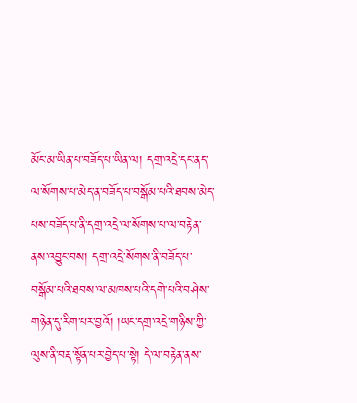མོང་མ་ཡིན་པ་བཟོད་པ་ཡིན་ལ། དགྲ་འདྲེ་དང་ནད་ལ་སོགས་པ་མེད་ན་བཟོད་པ་བསྒོམ་པའི་ཐབས་མེད་པས་བཟོད་པ་ནི་དགྲ་འདྲེ་ལ་སོགས་པ་ལ་བརྟེན་ནས་འབྱུང་བས། དགྲ་འདྲེ་སོགས་ནི་བཟོད་པ་བསྒོམ་པའི་ཐབས་ལ་མཁས་པའི་དགེ་པའི་བཤེས་གཉེན་དུ་རིག་པར་བྱའོ། །ཡང་དགྲ་འདྲེ་གཉིས་ཀྱི་ལུས་ནི་བརྡ་སྟོན་པར་བྱེད་པ་སྟེ། དེ་ལ་བརྟེན་ནས་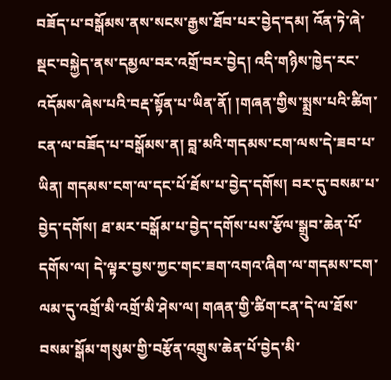བཟོད་པ་བསྒོམས་ནས་སངས་རྒྱས་ཐོབ་པར་བྱེད་དམ། འོན་ཏེ་ཞེ་སྡང་བསྐྱེད་ནས་དམྱལ་བར་འགྲོ་བར་བྱེད། འདི་གཉིས་ཁྱེད་རང་འདོམས་ཞེས་པའི་བརྡ་སྟོན་པ་ཡིན་ནོ། །གཞན་གྱིས་སྨྲས་པའི་ཚིག་ངན་ལ་བཟོད་པ་བསྒོམས་ན། བླ་མའི་གདམས་ངག་ལས་དེ་ཟབ་པ་ཡིན། གདམས་ངག་ལ་དང་པོ་ཐོས་པ་བྱེད་དགོས། བར་དུ་བསམ་པ་བྱེད་དགོས། ཐ་མར་བསྒོམ་པ་བྱེད་དགོས་པས་རྩོལ་སྒྲུབ་ཆེན་པོ་དགོས་ལ། དེ་ལྟར་བྱས་ཀྱང་གང་ཟག་འགའ་ཞིག་ལ་གདམས་ངག་ལམ་དུ་འགྲོ་མི་འགྲོ་མི་ཤེས་ལ། གཞན་གྱི་ཚིག་ངན་དེ་ལ་ཐོས་བསམ་སྒོམ་གསུམ་གྱི་བརྩོན་འགྲུས་ཆེན་པོ་བྱེད་མི་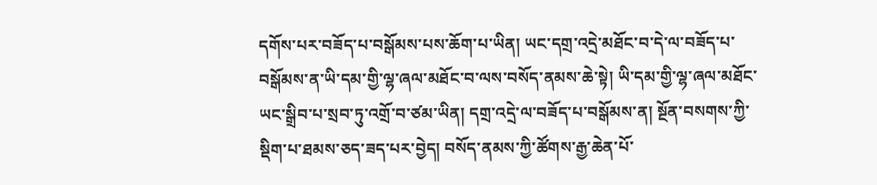དགོས་པར་བཟོད་པ་བསྒོམས་པས་ཆོག་པ་ཡིན། ཡང་དགྲ་འདྲེ་མཐོང་བ་དེ་ལ་བཟོད་པ་བསྒོམས་ན་ཡི་དམ་གྱི་ལྷ་ཞལ་མཐོང་བ་ལས་བསོད་ནམས་ཆེ་སྟེ། ཡི་དམ་གྱི་ལྷ་ཞལ་མཐོང་ཡང་སྒྲིབ་པ་སྲབ་ཏུ་འགྲོ་བ་ཙམ་ཡིན། དགྲ་འདྲེ་ལ་བཟོད་པ་བསྒོམས་ན། སྔོན་བསགས་ཀྱི་སྡིག་པ་ཐམས་ཅད་ཟད་པར་བྱེད། བསོད་ནམས་ཀྱི་ཚོགས་རྒྱ་ཆེན་པོ་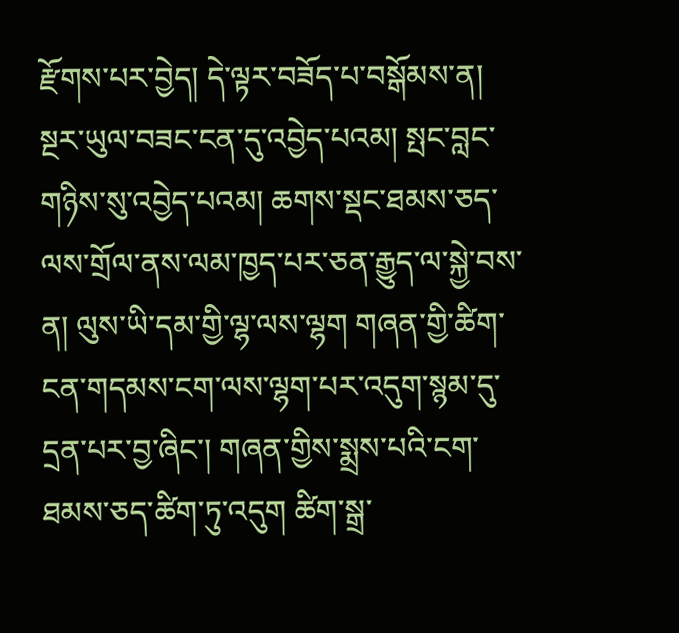རྫོགས་པར་བྱེད། དེ་ལྟར་བཟོད་པ་བསྒོམས་ན། སྔར་ཡུལ་བཟང་ངན་དུ་འབྱེད་པའམ། སྤང་བླང་གཉིས་སུ་འབྱེད་པའམ། ཆགས་སྡང་ཐམས་ཅད་ལས་གྲོལ་ནས་ལམ་ཁྱད་པར་ཅན་རྒྱུད་ལ་སྐྱེ་བས་ན། ལུས་ཡི་དམ་གྱི་ལྷ་ལས་ལྷག གཞན་གྱི་ཚིག་ངན་གདམས་ངག་ལས་ལྷག་པར་འདུག་སྙམ་དུ་དྲན་པར་བྱ་ཞིང་། གཞན་གྱིས་སྨྲས་པའི་ངག་ཐམས་ཅད་ཚིག་ཏུ་འདུག ཚིག་སྒྲ་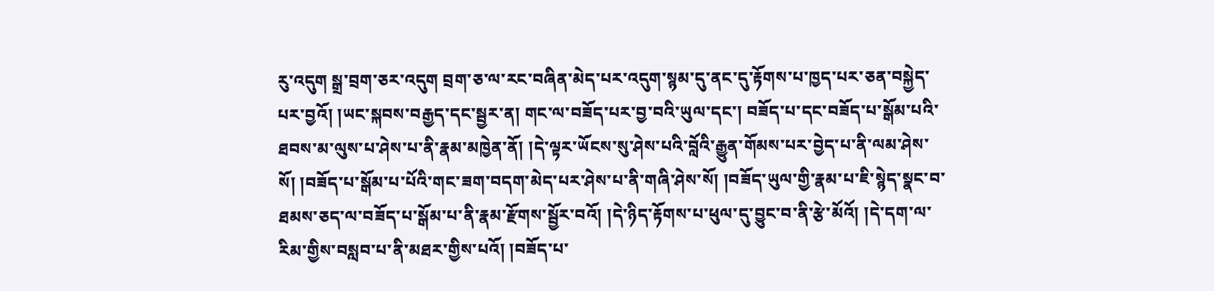རུ་འདུག སྒྲ་བྲག་ཅར་འདུག བྲག་ཅ་ལ་རང་བཞིན་མེད་པར་འདུག་སྙམ་དུ་ནང་དུ་རྟོགས་པ་ཁྱད་པར་ཅན་བསྐྱེད་པར་བྱའོ། །ཡང་སྐབས་བརྒྱད་དང་སྦྱར་ན། གང་ལ་བཟོད་པར་བྱ་བའི་ཡུལ་དང་། བཟོད་པ་དང་བཟོད་པ་སྒོམ་པའི་ཐབས་མ་ལུས་པ་ཤེས་པ་ནི་རྣམ་མཁྱེན་ནོ། །དེ་ལྟར་ཡོངས་སུ་ཤེས་པའི་བློའི་རྒྱུན་གོམས་པར་བྱེད་པ་ནི་ལམ་ཤེས་སོ། །བཟོད་པ་སྒོམ་པ་པོའི་གང་ཟག་བདག་མེད་པར་ཤེས་པ་ནི་གཞི་ཤེས་སོ། །བཟོད་ཡུལ་གྱི་རྣམ་པ་ཇི་སྙེད་སྣང་བ་ཐམས་ཅད་ལ་བཟོད་པ་སྒོམ་པ་ནི་རྣམ་རྫོགས་སྦྱོར་བའོ། །དེ་ཉིད་རྟོགས་པ་ཕུལ་དུ་བྱུང་བ་ནི་རྩེ་མོའོ། །དེ་དག་ལ་རིམ་གྱིས་བསླབ་པ་ནི་མཐར་གྱིས་པའོ། །བཟོད་པ་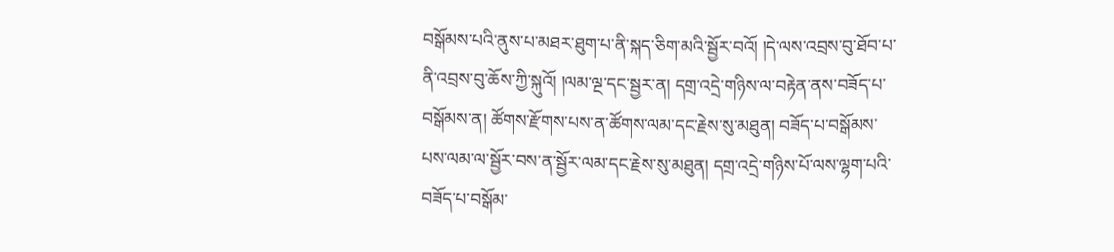བསྒོམས་པའི་ནུས་པ་མཐར་ཐུག་པ་ནི་སྐད་ཅིག་མའི་སྦྱོར་བའོ། །དེ་ལས་འབྲས་བུ་ཐོབ་པ་ནི་འབྲས་བུ་ཆོས་ཀྱི་སྐུའོ། །ལམ་ལྔ་དང་སྦྱར་ན། དགྲ་འདྲེ་གཉིས་ལ་བརྟེན་ནས་བཟོད་པ་བསྒོམས་ན། ཚོགས་རྫོགས་པས་ན་ཚོགས་ལམ་དང་རྗེས་སུ་མཐུན། བཟོད་པ་བསྒོམས་པས་ལམ་ལ་སྦྱོར་བས་ན་སྦྱོར་ལམ་དང་རྗེས་སུ་མཐུན། དགྲ་འདྲེ་གཉིས་པོ་ལས་ལྷག་པའི་བཟོད་པ་བསྒོམ་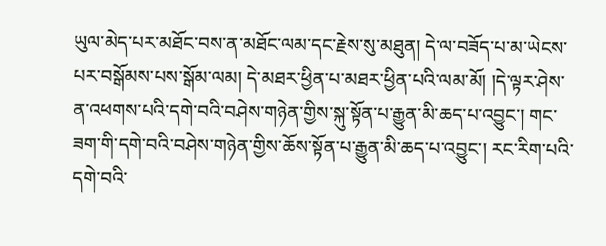ཡུལ་མེད་པར་མཐོང་བས་ན་མཐོང་ལམ་དང་རྗེས་སུ་མཐུན། དེ་ལ་བཟོད་པ་མ་ཡེངས་པར་བསྒོམས་པས་སྒོམ་ལམ། དེ་མཐར་ཕྱིན་པ་མཐར་ཕྱིན་པའི་ལམ་མོ། །དེ་ལྟར་ཤེས་ན་འཕགས་པའི་དགེ་བའི་བཤེས་གཉེན་གྱིས་སྐུ་སྟོན་པ་རྒྱུན་མི་ཆད་པ་འབྱུང་། གང་ཟག་གི་དགེ་བའི་བཤེས་གཉེན་གྱིས་ཆོས་སྟོན་པ་རྒྱུན་མི་ཆད་པ་འབྱུང་། རང་རིག་པའི་དགེ་བའི་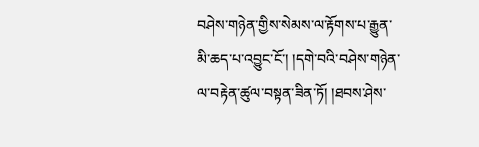བཤེས་གཉེན་གྱིས་སེམས་ལ་རྟོགས་པ་རྒྱུན་མི་ཆད་པ་འབྱུང་ངོ་། །དགེ་བའི་བཤེས་གཉེན་ལ་བརྟེན་ཚུལ་བསྟན་ཟིན་ཏོ། །ཐབས་ཤེས་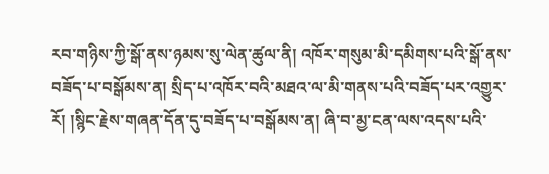རབ་གཉིས་ཀྱི་སྒོ་ནས་ཉམས་སུ་ལེན་ཚུལ་ནི། འཁོར་གསུམ་མི་དམིགས་པའི་སྒོ་ནས་བཟོད་པ་བསྒོམས་ན། སྲིད་པ་འཁོར་བའི་མཐའ་ལ་མི་གནས་པའི་བཟོད་པར་འགྱུར་རོ། །སྙིང་རྗེས་གཞན་དོན་དུ་བཟོད་པ་བསྒོམས་ན། ཞི་བ་མྱ་ངན་ལས་འདས་པའི་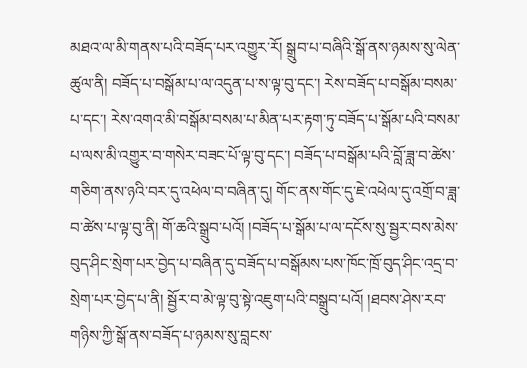མཐའ་ལ་མི་གནས་པའི་བཟོད་པར་འགྱུར་རོ། སྒྲུབ་པ་བཞིའི་སྒོ་ནས་ཉམས་སུ་ལེན་ཚུལ་ནི། བཟོད་པ་བསྒོམ་པ་ལ་འདུན་པ་ས་ལྟ་བུ་དང་། རེས་བཟོད་པ་བསྒོམ་བསམ་པ་དང་། རེས་འགའ་མི་བསྒོམ་བསམ་པ་མིན་པར་རྟག་ཏུ་བཟོད་པ་སྒོམ་པའི་བསམ་པ་ལས་མི་འགྱུར་བ་གསེར་བཟང་པོ་ལྟ་བུ་དང་། བཟོད་པ་བསྒོམ་པའི་བློ་ཟླ་བ་ཚེས་གཅིག་ནས་ཉའི་བར་དུ་འཕེལ་བ་བཞིན་དུ། གོང་ནས་གོང་དུ་ཇེ་འཕེལ་དུ་འགྲོ་བ་ཟླ་བ་ཚེས་པ་ལྟ་བུ་ནི། གོ་ཆའི་སྒྲུབ་པའོ། །བཟོད་པ་སྒོམ་པ་ལ་དངོས་སུ་སྦྱར་བས་མེས་བུད་ཤིང་སྲེག་པར་བྱེད་པ་བཞིན་དུ་བཟོད་པ་བསྒོམས་པས་ཁོང་ཁྲོ་བུད་ཤིང་འདྲ་བ་སྲེག་པར་བྱེད་པ་ནི། སྦྱོར་བ་མེ་ལྟ་བུ་སྟེ་འཇུག་པའི་བསྒྲུབ་པའོ། །ཐབས་ཤེས་རབ་གཉིས་ཀྱི་སྒོ་ནས་བཟོད་པ་ཉམས་སུ་བླངས་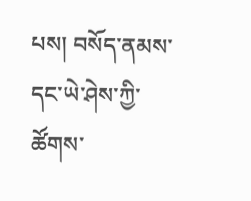པས། བསོད་ནམས་དང་ཡེ་ཤེས་ཀྱི་ཚོགས་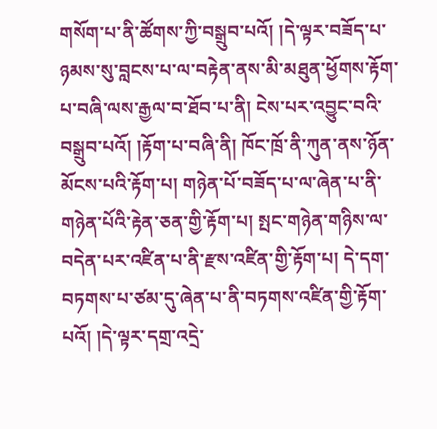གསོག་པ་ནི་ཚོགས་ཀྱི་བསྒྲུབ་པའོ། །དེ་ལྟར་བཟོད་པ་ཉམས་སུ་བླངས་པ་ལ་བརྟེན་ནས་མི་མཐུན་ཕྱོགས་རྟོག་པ་བཞི་ལས་རྒྱལ་བ་ཐོབ་པ་ནི། ངེས་པར་འབྱུང་བའི་བསྒྲུབ་པའོ། །རྟོག་པ་བཞི་ནི། ཁོང་ཁྲོ་ནི་ཀུན་ནས་ཉོན་མོངས་པའི་རྟོག་པ། གཉེན་པོ་བཟོད་པ་ལ་ཞེན་པ་ནི་གཉེན་པོའི་རྟེན་ཅན་གྱི་རྟོག་པ། སྤང་གཉེན་གཉིས་ལ་བདེན་པར་འཛིན་པ་ནི་རྫས་འཛིན་གྱི་རྟོག་པ། དེ་དག་བཏགས་པ་ཙམ་དུ་ཞེན་པ་ནི་བཏགས་འཛིན་གྱི་རྟོག་པའོ། །དེ་ལྟར་དགྲ་འདྲེ་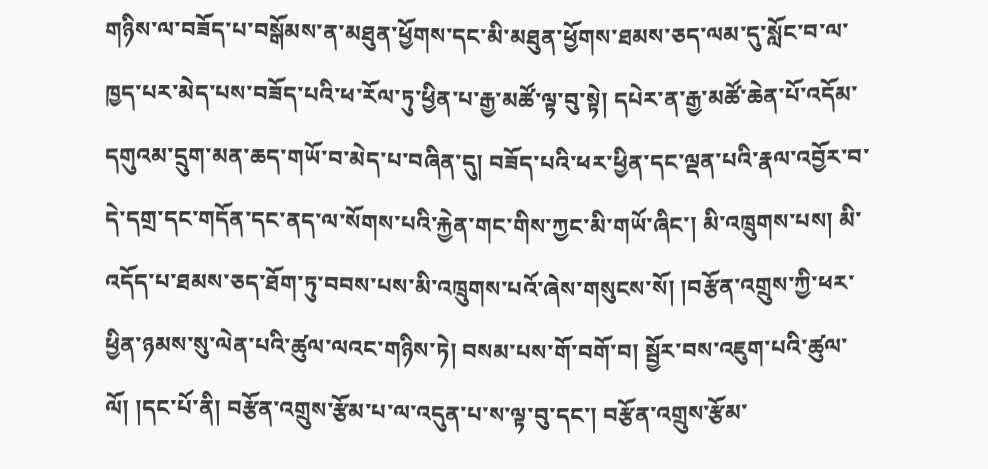གཉིས་ལ་བཟོད་པ་བསྒོམས་ན་མཐུན་ཕྱོགས་དང་མི་མཐུན་ཕྱོགས་ཐམས་ཅད་ལམ་དུ་སློང་བ་ལ་ཁྱད་པར་མེད་པས་བཟོད་པའི་ཕ་རོལ་ཏུ་ཕྱིན་པ་རྒྱ་མཚོ་ལྟ་བུ་སྟེ། དཔེར་ན་རྒྱ་མཚོ་ཆེན་པོ་འདོམ་དགུའམ་དྲུག་མན་ཆད་གཡོ་བ་མེད་པ་བཞིན་དུ། བཟོད་པའི་ཕར་ཕྱིན་དང་ལྡན་པའི་རྣལ་འབྱོར་བ་དེ་དགྲ་དང་གདོན་དང་ནད་ལ་སོགས་པའི་རྐྱེན་གང་གིས་ཀྱང་མི་གཡོ་ཞིང་། མི་འཁྲུགས་པས། མི་འདོད་པ་ཐམས་ཅད་ཐོག་ཏུ་བབས་པས་མི་འཁྲུགས་པའོ་ཞེས་གསུངས་སོ། །བརྩོན་འགྲུས་ཀྱི་ཕར་ཕྱིན་ཉམས་སུ་ལེན་པའི་ཚུལ་ལའང་གཉིས་ཏེ། བསམ་པས་གོ་བགོ་བ། སྦྱོར་བས་འཇུག་པའི་ཚུལ་ལོ། །དང་པོ་ནི། བརྩོན་འགྲུས་རྩོམ་པ་ལ་འདུན་པ་ས་ལྟ་བུ་དང་། བརྩོན་འགྲུས་རྩོམ་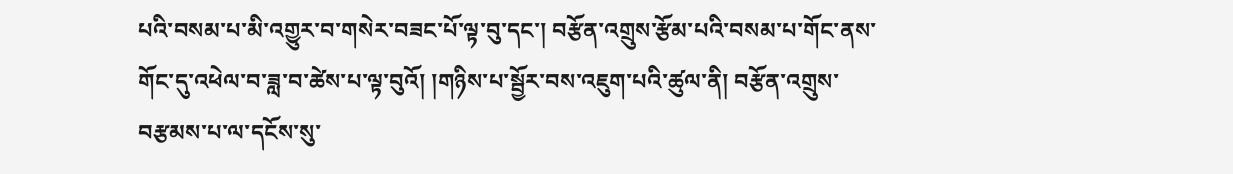པའི་བསམ་པ་མི་འགྱུར་བ་གསེར་བཟང་པོ་ལྟ་བུ་དང་། བརྩོན་འགྲུས་རྩོམ་པའི་བསམ་པ་གོང་ནས་གོང་དུ་འཕེལ་བ་ཟླ་བ་ཚེས་པ་ལྟ་བུའོ། །གཉིས་པ་སྦྱོར་བས་འཇུག་པའི་ཚུལ་ནི། བརྩོན་འགྲུས་བརྩམས་པ་ལ་དངོས་སུ་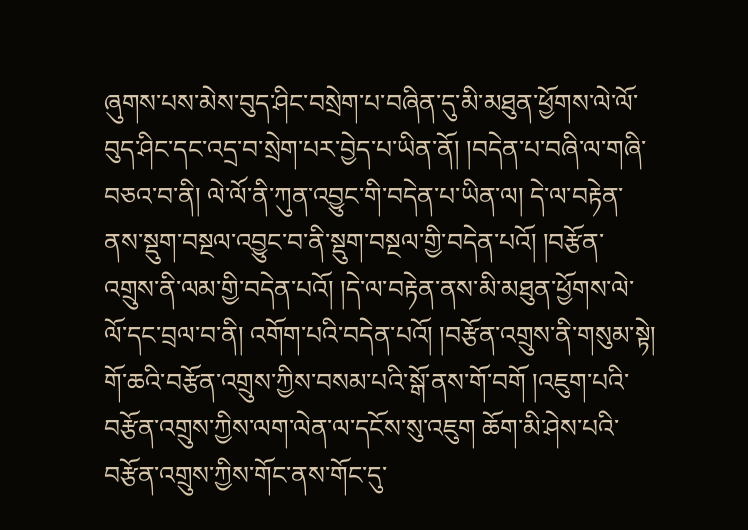ཞུགས་པས་མེས་བུད་ཤིང་བསྲེག་པ་བཞིན་དུ་མི་མཐུན་ཕྱོགས་ལེ་ལོ་བུད་ཤིང་དང་འདྲ་བ་སྲེག་པར་བྱེད་པ་ཡིན་ནོ། །བདེན་པ་བཞི་ལ་གཞི་བཅའ་བ་ནི། ལེ་ལོ་ནི་ཀུན་འབྱུང་གི་བདེན་པ་ཡིན་ལ། དེ་ལ་བརྟེན་ནས་སྡུག་བསྔལ་འབྱུང་བ་ནི་སྡུག་བསྔལ་གྱི་བདེན་པའོ། །བརྩོན་འགྲུས་ནི་ལམ་གྱི་བདེན་པའོ། །དེ་ལ་བརྟེན་ནས་མི་མཐུན་ཕྱོགས་ལེ་ལོ་དང་བྲལ་བ་ནི། འགོག་པའི་བདེན་པའོ། །བརྩོན་འགྲུས་ནི་གསུམ་སྟེ། གོ་ཆའི་བརྩོན་འགྲུས་ཀྱིས་བསམ་པའི་སྒོ་ནས་གོ་བགོ །འཇུག་པའི་བརྩོན་འགྲུས་ཀྱིས་ལག་ལེན་ལ་དངོས་སུ་འཇུག ཆོག་མི་ཤེས་པའི་བརྩོན་འགྲུས་ཀྱིས་གོང་ནས་གོང་དུ་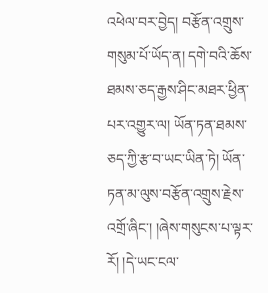འཕེལ་བར་བྱེད། བརྩོན་འགྲུས་གསུམ་པོ་ཡོད་ན། དགེ་བའི་ཆོས་ཐམས་ཅད་རྒྱས་ཤིང་མཐར་ཕྱིན་པར་འགྱུར་ལ། ཡོན་ཏན་ཐམས་ཅད་ཀྱི་རྩ་བ་ཡང་ཡིན་ཏེ། ཡོན་ཏན་མ་ལུས་བརྩོན་འགྲུས་རྗེས་འགྲོ་ཞིང་། །ཞེས་གསུངས་པ་ལྟར་རོ། །དེ་ཡང་ངལ་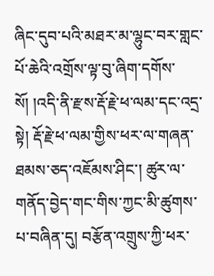ཞིང་དུབ་པའི་མཐར་མ་ལྷུང་བར་གླང་པོ་ཆེའི་འགྲོས་ལྟ་བུ་ཞིག་དགོས་སོ། །འདི་ནི་རྫས་རྡོ་རྗེ་ཕ་ལམ་དང་འདྲ་སྟེ། རྡོ་རྗེ་ཕ་ལམ་གྱིས་ཕར་ལ་གཞན་ཐམས་ཅད་འཇོམས་ཤིང་། ཚུར་ལ་གནོད་བྱེད་གང་གིས་ཀྱང་མི་ཚུགས་པ་བཞིན་དུ། བརྩོན་འགྲུས་ཀྱི་ཕར་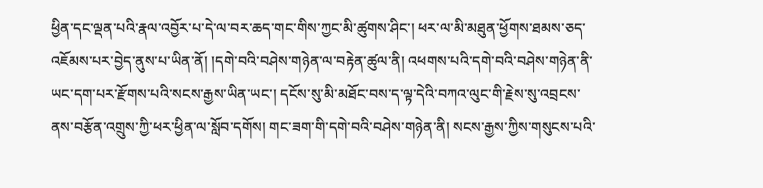ཕྱིན་དང་ལྡན་པའི་རྣལ་འབྱོར་པ་དེ་ལ་བར་ཆད་གང་གིས་ཀྱང་མི་ཚུགས་ཤིང་། ཕར་ལ་མི་མཐུན་ཕྱོགས་ཐམས་ཅད་འཇོམས་པར་བྱེད་ནུས་པ་ཡིན་ནོ། །དགེ་བའི་བཤེས་གཉེན་ལ་བརྟེན་ཚུལ་ནི། འཕགས་པའི་དགེ་བའི་བཤེས་གཉེན་ནི་ཡང་དག་པར་རྫོགས་པའི་སངས་རྒྱས་ཡིན་ཡང་། དངོས་སུ་མི་མཐོང་བས་ད་ལྟ་དེའི་བཀའ་ལུང་གི་རྗེས་སུ་འབྲངས་ནས་བརྩོན་འགྲུས་ཀྱི་ཕར་ཕྱིན་ལ་སློབ་དགོས། གང་ཟག་གི་དགེ་བའི་བཤེས་གཉེན་ནི། སངས་རྒྱས་ཀྱིས་གསུངས་པའི་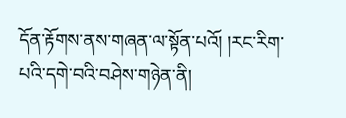དོན་རྟོགས་ནས་གཞན་ལ་སྟོན་པའོ། །རང་རིག་པའི་དགེ་བའི་བཤེས་གཉེན་ནི།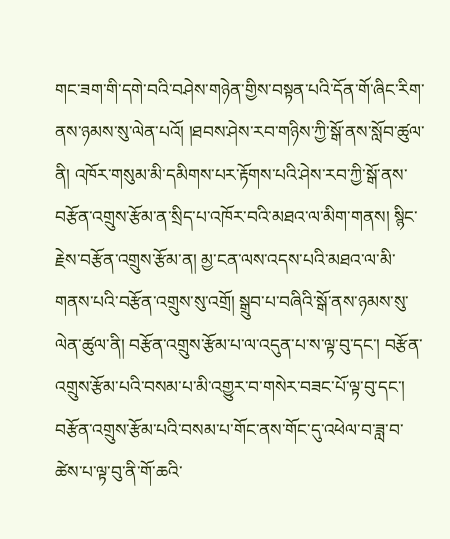གང་ཟག་གི་དགེ་བའི་བཤེས་གཉེན་གྱིས་བསྟན་པའི་དོན་གོ་ཞིང་རིག་ནས་ཉམས་སུ་ལེན་པའོ། །ཐབས་ཤེས་རབ་གཉིས་ཀྱི་སྒོ་ནས་སློབ་ཚུལ་ནི། འཁོར་གསུམ་མི་དམིགས་པར་རྟོགས་པའི་ཤེས་རབ་ཀྱི་སྒོ་ནས་བརྩོན་འགྲུས་རྩོམ་ན་སྲིད་པ་འཁོར་བའི་མཐའ་ལ་མིག་གནས། སྙིང་རྗེས་བརྩོན་འགྲུས་རྩོམ་ན། མྱ་ངན་ལས་འདས་པའི་མཐའ་ལ་མི་གནས་པའི་བརྩོན་འགྲུས་སུ་འགྲོ། སྒྲུབ་པ་བཞིའི་སྒོ་ནས་ཉམས་སུ་ལེན་ཚུལ་ནི། བརྩོན་འགྲུས་རྩོམ་པ་ལ་འདུན་པ་ས་ལྟ་བུ་དང་། བརྩོན་འགྲུས་རྩོམ་པའི་བསམ་པ་མི་འགྱུར་བ་གསེར་བཟང་པོ་ལྟ་བུ་དང་། བརྩོན་འགྲུས་རྩོམ་པའི་བསམ་པ་གོང་ནས་གོང་དུ་འཕེལ་བ་ཟླ་བ་ཚེས་པ་ལྟ་བུ་ནི་གོ་ཆའི་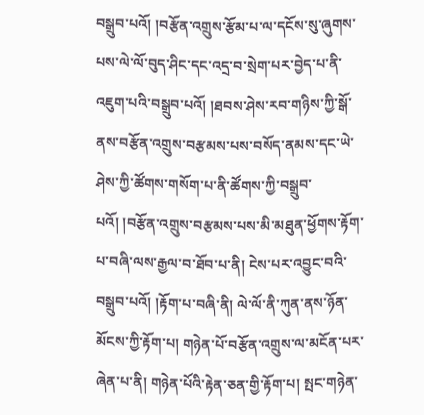བསྒྲུབ་པའོ། །བརྩོན་འགྲུས་རྩོམ་པ་ལ་དངོས་སུ་ཞུགས་པས་ལེ་ལོ་བུད་ཤིང་དང་འདྲ་བ་སྲེག་པར་བྱེད་པ་ནི་འཇུག་པའི་བསྒྲུབ་པའོ། །ཐབས་ཤེས་རབ་གཉིས་ཀྱི་སྒོ་ནས་བརྩོན་འགྲུས་བརྩམས་པས་བསོད་ནམས་དང་ཡེ་ཤེས་ཀྱི་ཚོགས་གསོག་པ་ནི་ཚོགས་ཀྱི་བསྒྲུབ་པའོ། །བརྩོན་འགྲུས་བརྩམས་པས་མི་མཐུན་ཕྱོགས་རྟོག་པ་བཞི་ལས་རྒྱལ་བ་ཐོབ་པ་ནི། ངེས་པར་འབྱུང་བའི་བསྒྲུབ་པའོ། །རྟོག་པ་བཞི་ནི། ལེ་ལོ་ནི་ཀུན་ནས་ཉོན་མོངས་ཀྱི་རྟོག་པ། གཉེན་པོ་བརྩོན་འགྲུས་ལ་མངོན་པར་ཞེན་པ་ནི། གཉེན་པོའི་རྟེན་ཅན་གྱི་རྟོག་པ། སྤང་གཉེན་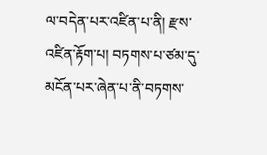ལ་བདེན་པར་འཛིན་པ་ནི། རྫས་འཛིན་རྟོག་པ། བཏགས་པ་ཙམ་དུ་མངོན་པར་ཞེན་པ་ནི་བཏགས་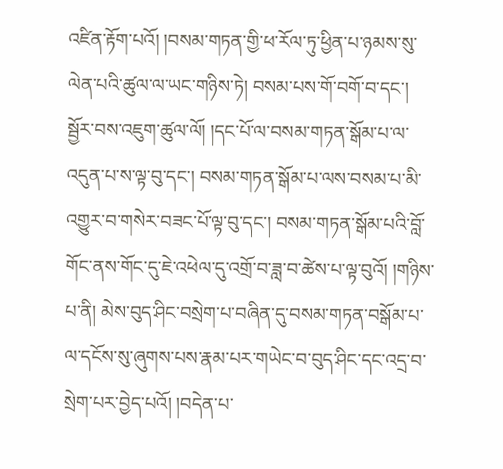འཛིན་རྟོག་པའོ། །བསམ་གཏན་གྱི་ཕ་རོལ་ཏུ་ཕྱིན་པ་ཉམས་སུ་ལེན་པའི་ཚུལ་ལ་ཡང་གཉིས་ཏེ། བསམ་པས་གོ་བགོ་བ་དང་། སྦྱོར་བས་འཇུག་ཚུལ་ལོ། །དང་པོ་ལ་བསམ་གཏན་སྒོམ་པ་ལ་འདུན་པ་ས་ལྟ་བུ་དང་། བསམ་གཏན་སྒོམ་པ་ལས་བསམ་པ་མི་འགྱུར་བ་གསེར་བཟང་པོ་ལྟ་བུ་དང་། བསམ་གཏན་སྒོམ་པའི་བློ་གོང་ནས་གོང་དུ་ཇེ་འཕེལ་དུ་འགྲོ་བ་ཟླ་བ་ཚེས་པ་ལྟ་བུའོ། །གཉིས་པ་ནི། མེས་བུད་ཤིང་བསྲེག་པ་བཞིན་དུ་བསམ་གཏན་བསྒོམ་པ་ལ་དངོས་སུ་ཞུགས་པས་རྣམ་པར་གཡེང་བ་བུད་ཤིང་དང་འདྲ་བ་སྲེག་པར་བྱེད་པའོ། །བདེན་པ་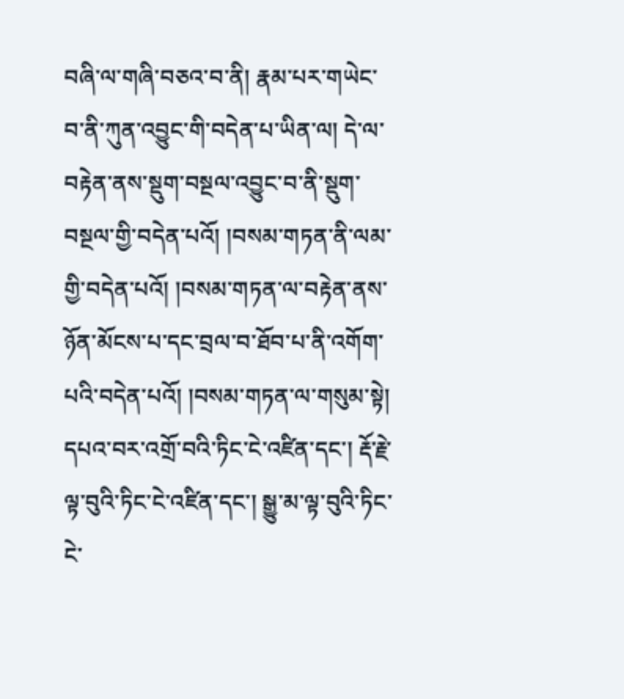བཞི་ལ་གཞི་བཅའ་བ་ནི། རྣམ་པར་གཡེང་བ་ནི་ཀུན་འབྱུང་གི་བདེན་པ་ཡིན་ལ། དེ་ལ་བརྟེན་ནས་སྡུག་བསྔལ་འབྱུང་བ་ནི་སྡུག་བསྔལ་གྱི་བདེན་པའོ། །བསམ་གཏན་ནི་ལམ་གྱི་བདེན་པའོ། །བསམ་གཏན་ལ་བརྟེན་ནས་ཉོན་མོངས་པ་དང་བྲལ་བ་ཐོབ་པ་ནི་འགོག་པའི་བདེན་པའོ། །བསམ་གཏན་ལ་གསུམ་སྟེ། དཔའ་བར་འགྲོ་བའི་ཏིང་ངེ་འཛིན་དང་། རྡོ་རྗེ་ལྟ་བུའི་ཏིང་ངེ་འཛིན་དང་། སྒྱུ་མ་ལྟ་བུའི་ཏིང་ངེ་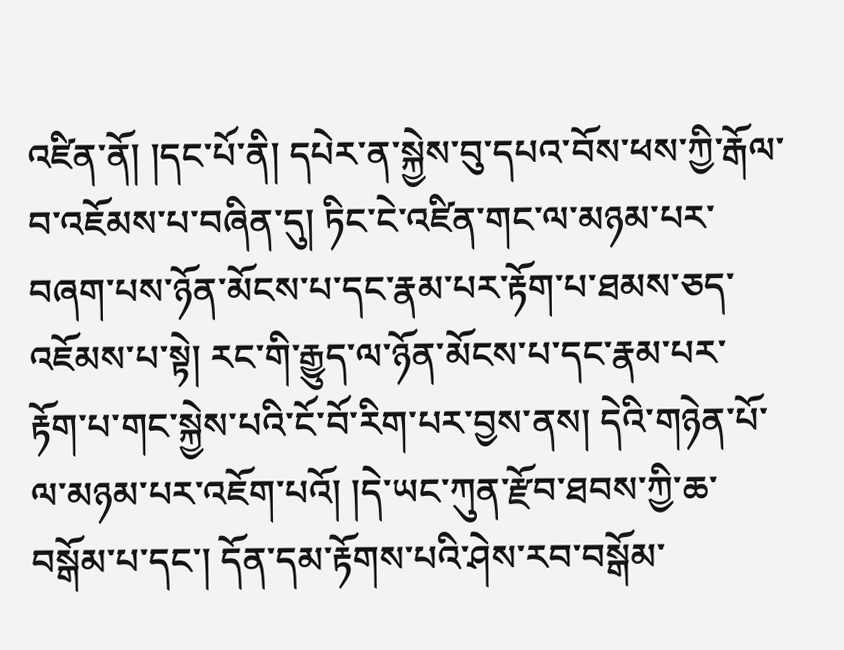འཛིན་ནོ། །དང་པོ་ནི། དཔེར་ན་སྐྱེས་བུ་དཔའ་བོས་ཕས་ཀྱི་རྒོལ་བ་འཇོམས་པ་བཞིན་དུ། ཏིང་ངེ་འཛིན་གང་ལ་མཉམ་པར་བཞག་པས་ཉོན་མོངས་པ་དང་རྣམ་པར་རྟོག་པ་ཐམས་ཅད་འཇོམས་པ་སྟེ། རང་གི་རྒྱུད་ལ་ཉོན་མོངས་པ་དང་རྣམ་པར་རྟོག་པ་གང་སྐྱེས་པའི་ངོ་བོ་རིག་པར་བྱས་ནས། དེའི་གཉེན་པོ་ལ་མཉམ་པར་འཇོག་པའོ། །དེ་ཡང་ཀུན་རྫོབ་ཐབས་ཀྱི་ཆ་བསྒོམ་པ་དང་། དོན་དམ་རྟོགས་པའི་ཤེས་རབ་བསྒོམ་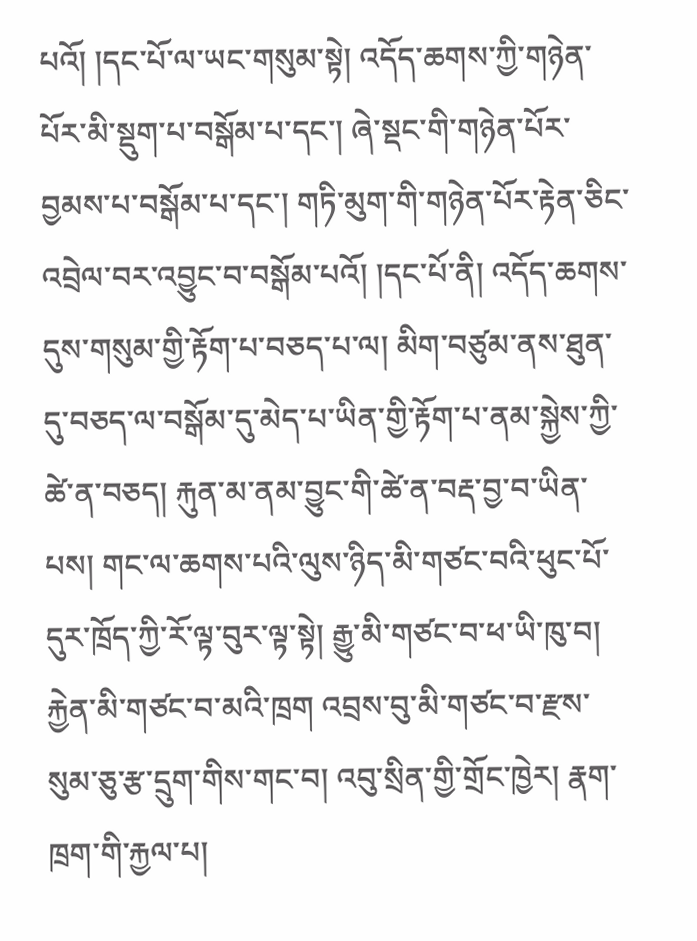པའོ། །དང་པོ་ལ་ཡང་གསུམ་སྟེ། འདོད་ཆགས་ཀྱི་གཉེན་པོར་མི་སྡུག་པ་བསྒོམ་པ་དང་། ཞེ་སྡང་གི་གཉེན་པོར་བྱམས་པ་བསྒོམ་པ་དང་། གཏི་མུག་གི་གཉེན་པོར་རྟེན་ཅིང་འབྲེལ་བར་འབྱུང་བ་བསྒོམ་པའོ། །དང་པོ་ནི། འདོད་ཆགས་དུས་གསུམ་གྱི་རྟོག་པ་བཅད་པ་ལ། མིག་བཙུམ་ནས་ཐུན་དུ་བཅད་ལ་བསྒོམ་དུ་མེད་པ་ཡིན་གྱི་རྟོག་པ་ནམ་སྐྱེས་ཀྱི་ཚེ་ན་བཅད། རྐུན་མ་ནམ་བྱུང་གི་ཚེ་ན་བརྡ་བྱ་བ་ཡིན་པས། གང་ལ་ཆགས་པའི་ལུས་ཉིད་མི་གཙང་བའི་ཕུང་པོ་དུར་ཁྲོད་ཀྱི་རོ་ལྟ་བུར་ལྟ་སྟེ། རྒྱུ་མི་གཙང་བ་ཕ་ཡི་ཁུ་བ། རྐྱེན་མི་གཙང་བ་མའི་ཁྲག འབྲས་བུ་མི་གཙང་བ་རྫས་སུམ་ཅུ་རྩ་དྲུག་གིས་གང་བ། འབུ་སྲིན་གྱི་གྲོང་ཁྱེར། རྣག་ཁྲག་གི་རྐྱལ་པ།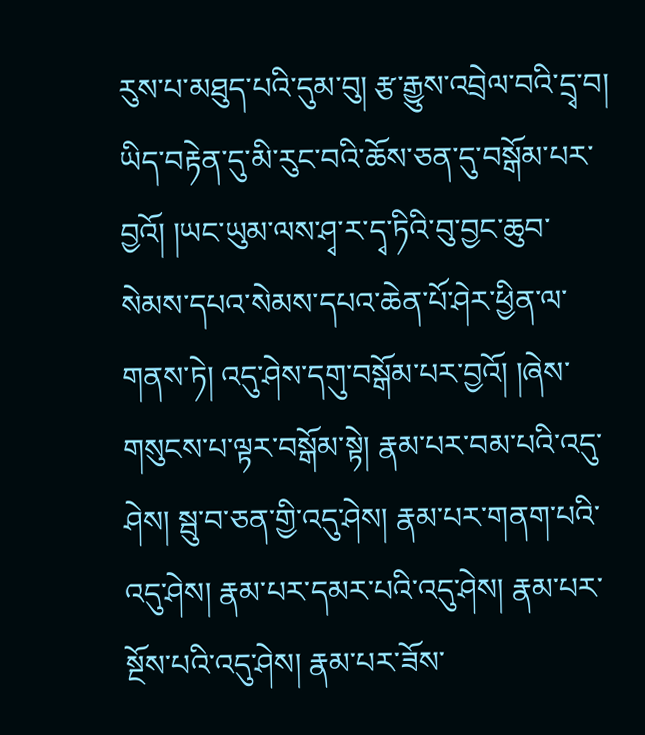རུས་པ་མཐུད་པའི་དུམ་བུ། རྩ་རྒྱུས་འབྲེལ་བའི་དྲྭ་བ། ཡིད་བརྟེན་དུ་མི་རུང་བའི་ཆོས་ཅན་དུ་བསྒོམ་པར་བྱའོ། །ཡང་ཡུམ་ལས་ཤྭ་ར་དྭ་ཏིའི་བུ་བྱང་ཆུབ་སེམས་དཔའ་སེམས་དཔའ་ཆེན་པོ་ཤེར་ཕྱིན་ལ་གནས་ཏེ། འདུ་ཤེས་དགུ་བསྒོམ་པར་བྱའོ། །ཞེས་གསུངས་པ་ལྟར་བསྒོམ་སྟེ། རྣམ་པར་བམ་པའི་འདུ་ཤེས། སྦུ་བ་ཅན་གྱི་འདུ་ཤེས། རྣམ་པར་གནག་པའི་འདུ་ཤེས། རྣམ་པར་དམར་པའི་འདུ་ཤེས། རྣམ་པར་སྔོས་པའི་འདུ་ཤེས། རྣམ་པར་ཟོས་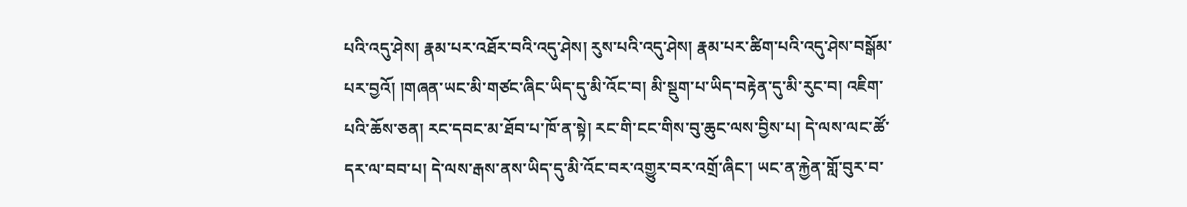པའི་འདུ་ཤེས། རྣམ་པར་འཐོར་བའི་འདུ་ཤེས། རུས་པའི་འདུ་ཤེས། རྣམ་པར་ཚིག་པའི་འདུ་ཤེས་བསྒོམ་པར་བྱའོ། །གཞན་ཡང་མི་གཙང་ཞིང་ཡིད་དུ་མི་འོང་བ། མི་སྡུག་པ་ཡིད་བརྟེན་དུ་མི་རུང་བ། འཇིག་པའི་ཆོས་ཅན། རང་དབང་མ་ཐོབ་པ་ཁོ་ན་སྟེ། རང་གི་ངང་གིས་བུ་ཆུང་ལས་བྱིས་པ། དེ་ལས་ལང་ཚོ་དར་ལ་བབ་པ། དེ་ལས་རྒས་ནས་ཡིད་དུ་མི་འོང་བར་འགྱུར་བར་འགྲོ་ཞིང་། ཡང་ན་རྐྱེན་གློ་བུར་བ་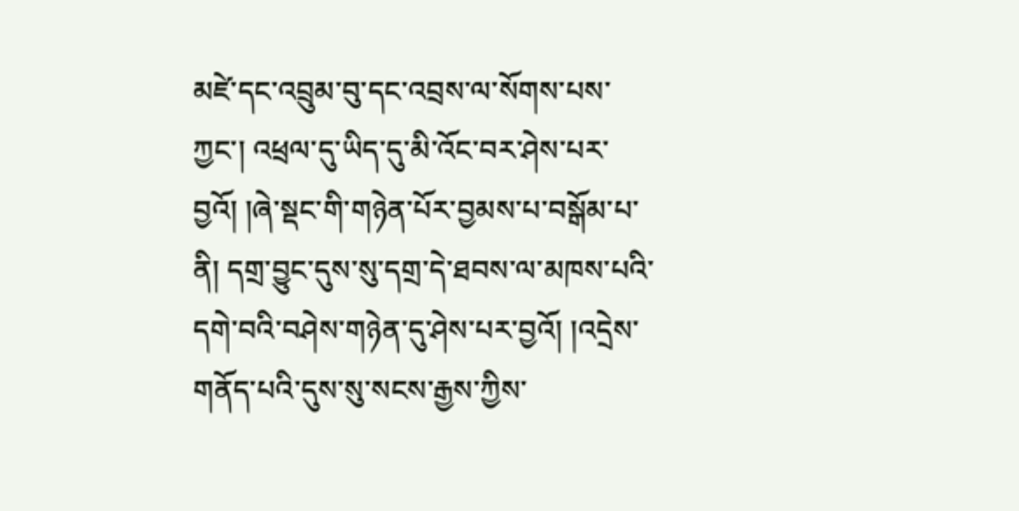མཛེ་དང་འབྲུམ་བུ་དང་འབྲས་ལ་སོགས་པས་ཀྱང་། འཕྲལ་དུ་ཡིད་དུ་མི་འོང་བར་ཤེས་པར་བྱའོ། །ཞེ་སྡང་གི་གཉེན་པོར་བྱམས་པ་བསྒོམ་པ་ནི། དགྲ་བྱུང་དུས་སུ་དགྲ་དེ་ཐབས་ལ་མཁས་པའི་དགེ་བའི་བཤེས་གཉེན་དུ་ཤེས་པར་བྱའོ། །འདྲེས་གནོད་པའི་དུས་སུ་སངས་རྒྱས་ཀྱིས་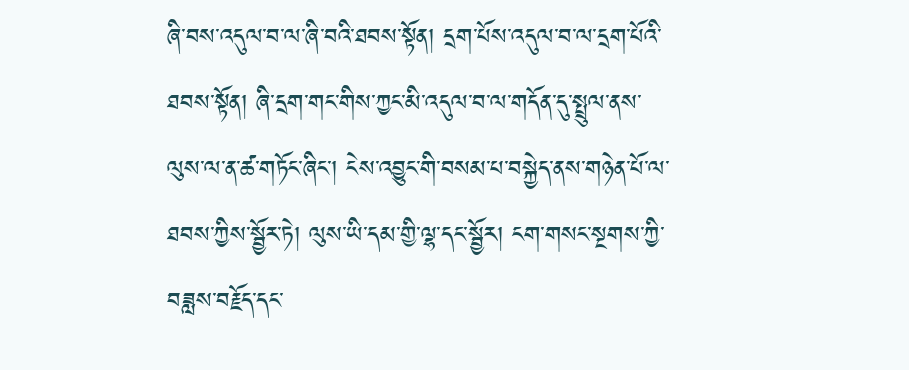ཞི་བས་འདུལ་བ་ལ་ཞི་བའི་ཐབས་སྟོན། དྲག་པོས་འདུལ་བ་ལ་དྲག་པོའི་ཐབས་སྟོན། ཞི་དྲག་གང་གིས་ཀྱང་མི་འདུལ་བ་ལ་གདོན་དུ་སྤྲུལ་ནས་ལུས་ལ་ན་ཚ་གཏོང་ཞིང་། ངེས་འབྱུང་གི་བསམ་པ་བསྐྱེད་ནས་གཉེན་པོ་ལ་ཐབས་ཀྱིས་སྦྱོར་ཏེ། ལུས་ཡི་དམ་གྱི་ལྷ་དང་སྦྱོར། ངག་གསང་སྔགས་ཀྱི་བཟླས་བརྗོད་དང་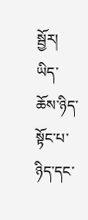སྦྱོར། ཡིད་ཆོས་ཉིད་སྟོང་པ་ཉིད་དང་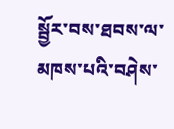སྦྱོར་བས་ཐབས་ལ་མཁས་པའི་བཤེས་